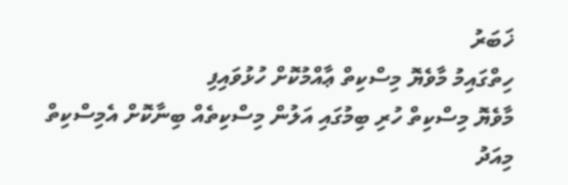ޚަބަރު
ހިތްގައިމު މާވެޔޮ މިސްކިތް ޢާއްމުކޮށް ހުޅުވައިފި
މާވެޔޮ މިސްކިތް ހުރި ބިމުގައި އަލުން މިސްކިތެއް ބިނާކޮށް އެމިސްކިތް މިއަދު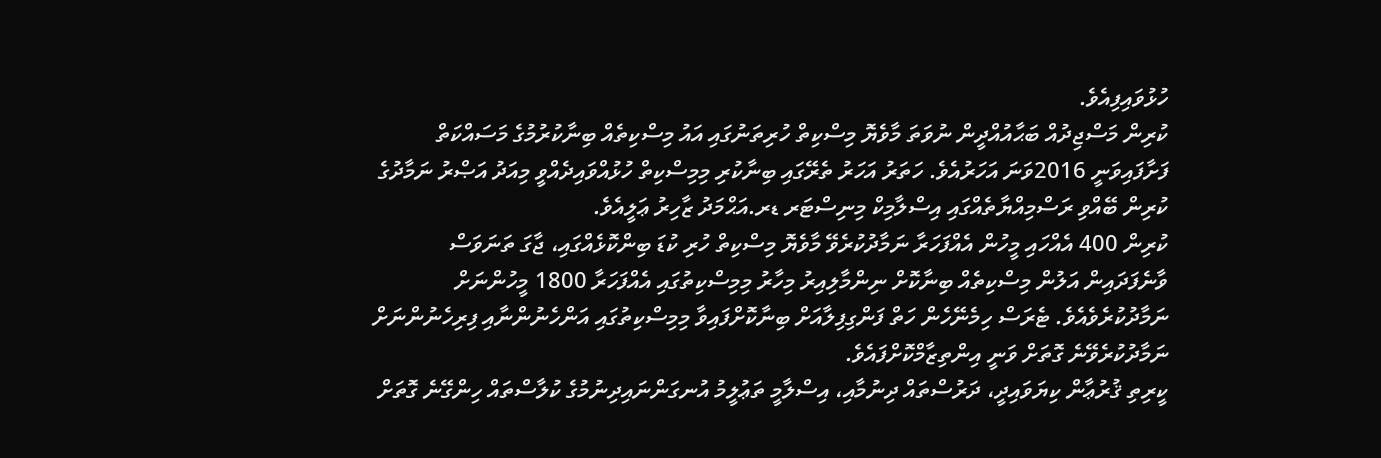ހުޅުވައިފިއެވެ.
ކުރިން މަސްޖިދުއް ބަޙާއުއްދީން ނުވަތަ މާވެޔޮ މިސްކިތް ހުރިތަނުގައި އައު މިސްކިތެއް ބިނާކުރުމުގެ މަސައްކަތް ފަށާފައިވަނީ 2016ވަނަ އަހަރުއެވެ. ހަތަރު އަހަރު ތެރޭގައި ބިނާކުރި މިމިސްކިތް ހުޅުއްވައިދެއްވީ މިއަދު އަޞްރު ނަމާދުގެ ކުރިން ބޭއްވި ރަސްމިއްޔާތެއްގައި އިސްލާމިކް މިނިސްޓަރ ޑރ.އަޙްމަދު ޒާހިރު ޢަލީއެވެ.
ކުރިން 400 އެއްހައި މީހުން އެއްފަހަރާ ނަމާދުކުރެވޭ މާވެޔޮ މިސްކިތް ހުރި ކުޑަ ބިންކޮޅެއްގައި، ޖާގަ ތަނަވަސް ވާނެފަދައިން އަލުން މިސްކިތެއް ބިނާކޮށް ނިންމާލިއިރު މިހާރު މިމިސްކިތުގައި އެއްފަހަރާ 1800 މީހުންނަށް ނަމާދުކުރެވެއެވެ. ޓެރަސް ހިމެނޭހެން ހަތް ފަންގިފިލާއަށް ބިނާކޮށްފައިވާ މިމިސްކިތުގައި އަންހެނުންނާއި ފިރިހެނުންނަށް ނަމާދުކުރެވޭނެ ގޮތަށް ވަނީ އިންތިޒާމްކޮށްފައެވެ.
ކީރިތި ޤުރުޢާން ކިޔަވައިދީ، ދަރުސްތައް ދިނުމާއި، އިސްލާމީ ތަޢުލީމު އުނގަންނައިދިނުމުގެ ކުލާސްތައް ހިންގޭނެ ގޮތަށް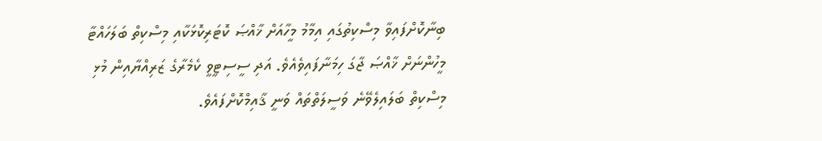ބިނާކޮށްފައިވާ މިސްކިތުގައި އިމާމު މީހާއަށް ޚާއްޞަ ކޮޓަރިކޮޅަކާއި މިސްކިތް ބަލަހައްޓާ މީހުންނަށް ޚާއްޞަ ޖާގަ ހިމަނާފައިވެއެވެ. އަދި ސީސިޓީވީ ކެމެރާގެ ޒަރިއްޔާއިން މުޅި މިސްކިތް ބަލައިލެވޭނެ ވަސީލަތްތައް ވަނީ ޤާއިމްކޮށްފައެވެ.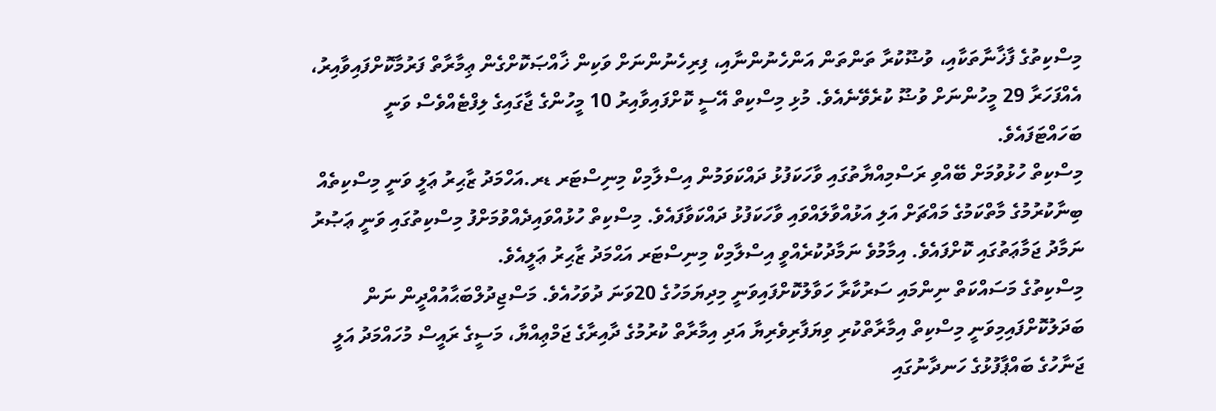މިސްކިތުގެ ފާޚާނާތަކާއި، ވުޟޫކުރާ ތަންތަން އަންހެނުންނާއި، ފިރިހެނުންނަށް ވަކިން ޚާއްޞަކޮށްގެން ޢިމާރާތް ފަރުމާކޮށްފައިވާއިރު، އެއްފަހަރާ 29 މީހުންނަށް ވުޟޫ ކުރެވޭނެއެވެ. މުޅި މިސްކިތް އޭސީ ކޮށްފައިވާއިރު 10 މީހުންގެ ޖާގައިގެ ލިފްޓެއްވެސް ވަނީ ބަހައްޓަފައެވެ.
މިސްކިތް ހުޅުވުމަށް ބޭއްވި ރަސްމިއްޔާތުގައި ވާހަކަފުޅު ދައްކަވަމުން އިސްލާމިކް މިނިސްޓަރ ޑރ.އަހްމަދު ޒާޙިރު ޢަލީ ވަނީ މިސްކިތެއް ބިނާކުރުމުގެ މާތްކަމުގެ މައްޗަށް އަލި އަޅުއްވާލައްވައި ވާހަކަފުޅު ދައްކަވާފައެވެ. މިސްކިތް ހުޅުއްވައިދެއްވުމަށްފު މިސްކިތުގައި ވަނީ ޢަޞުރު ނަމާދު ޖަމާޢަތުގައި ކޮށްފައެވެ. އިމާމުވެ ނަމާދުކުރެއްވީ އިސްލާމިކް މިނިސްޓަރ އަޙްމަދު ޒާޙިރު ޢަލީއެވެ.
މިސްކިތުގެ މަސައްކަތް ނިންމައި ސަރުކާރާ ހަވާލުކޮށްފައިވަނީ މިދިޔަމަހުގެ 20ވަނަ ދުވަހުއެވެ. މަސްޖިދުލްބަޙާއުއްދީން ނަން ބަދަލުކޮށްފައިމިވަނީ މިސްކިތް އިމާރާތްކުރި ވިޔަފާރިވެރިޔާ އަދި އިމާރާތް ކުރުމުގެ ދާއިރާގެ ޖަމްޢިއްޔާ، މަސީގެ ރައީސް މުހައްމަދު އަލީ ޖަނާހުގެ ބައްޕާފުޅުގެ ހަނދާނުގައި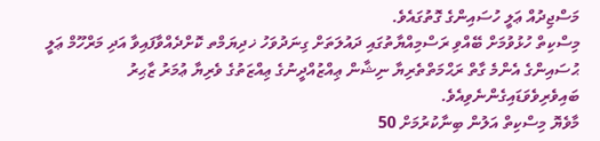މަސްޖިދުއް ޢަލީ ހުސައިންގެ ގޮތުގައެވެ.
މިސްކިތް ހުޅުވުމަށް ބޭއްވި ރަސްމިއްޔާތުގައި ދައުލަތަށް ގިނަދުވަހު ޚދިޔަމްތ ކޮށްދެއްވާފައިވާ އަދި މަރްހޫމް ޢަލީ ޙުސައިންގެ އެންމެ ގާތް ރަޙްމަތްތެރިޔާ ނިޝާން ޢިއްޒުއްދީނުގެ ޢިއްޒަތުގެ ވެރިޔާ ޢުމަރު ޒާޙިރު ބައިވެރިވެވަޑައިގެންނެވިއެވެ.
މާވެޔޮ މިސްކިތް އަލުން ބިނާކުރުމަށް 50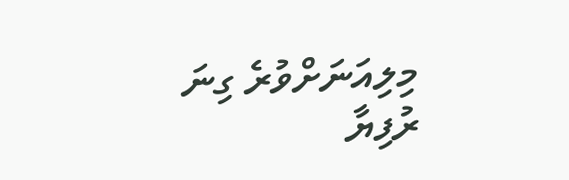މިލިއަނަށްވުރެ ގިނަ ރުފިޔާ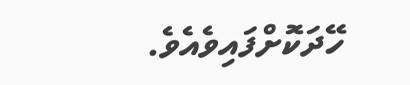ހޭދަކޮށްފައިވެއެވެ.